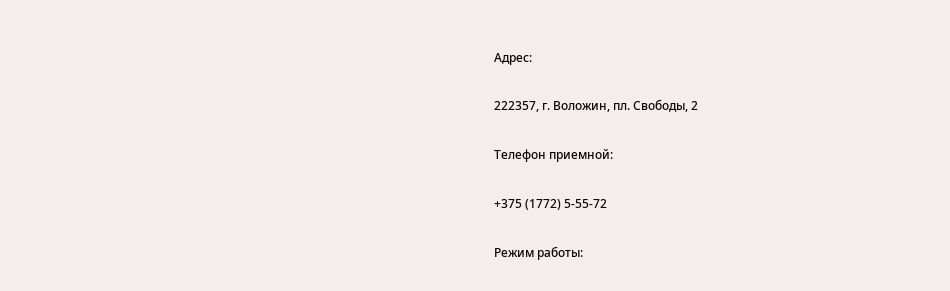Адрес:

222357, г. Воложин, пл. Свободы, 2

Телефон приемной:

+375 (1772) 5-55-72

Режим работы: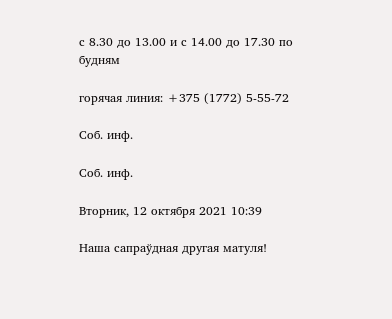с 8.30 до 13.00 и с 14.00 до 17.30 по будням

горячая линия: +375 (1772) 5-55-72

Соб. инф.

Соб. инф.

Вторник, 12 октября 2021 10:39

Наша сапраўдная другая матуля!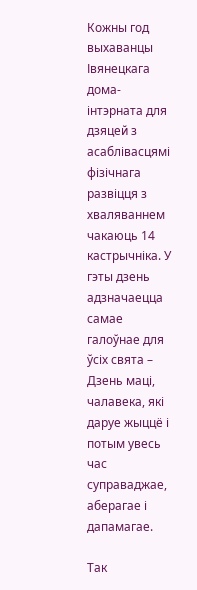Кожны год выхаванцы Івянецкага дома-інтэрната для дзяцей з асаблівасцямі фізічнага развіцця з хваляваннем чакаюць 14 кастрычніка. У гэты дзень адзначаецца самае галоўнае для ўсіх свята – Дзень маці, чалавека, які даруе жыццё і потым увесь час суправаджае, аберагае і дапамагае.

Так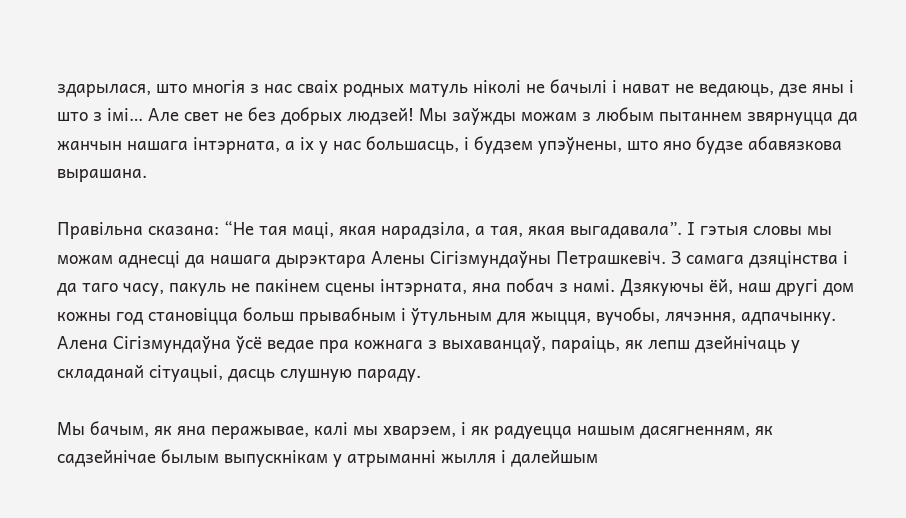здарылася, што многія з нас сваіх родных матуль ніколі не бачылі і нават не ведаюць, дзе яны і што з імі… Але свет не без добрых людзей! Мы заўжды можам з любым пытаннем звярнуцца да жанчын нашага інтэрната, а іх у нас большасць, і будзем упэўнены, што яно будзе абавязкова вырашана.

Правільна сказана: “Не тая маці, якая нарадзіла, а тая, якая выгадавала”. І гэтыя словы мы можам аднесці да нашага дырэктара Алены Сігізмундаўны Петрашкевіч. З самага дзяцінства і да таго часу, пакуль не пакінем сцены інтэрната, яна побач з намі. Дзякуючы ёй, наш другі дом кожны год становіцца больш прывабным і ўтульным для жыцця, вучобы, лячэння, адпачынку. Алена Сігізмундаўна ўсё ведае пра кожнага з выхаванцаў, параіць, як лепш дзейнічаць у складанай сітуацыі, дасць слушную параду.

Мы бачым, як яна перажывае, калі мы хварэем, і як радуецца нашым дасягненням, як садзейнічае былым выпускнікам у атрыманні жылля і далейшым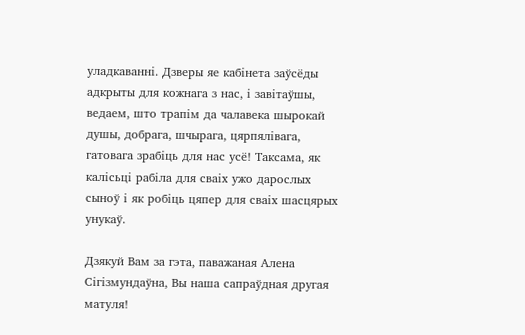уладкаванні. Дзверы яе кабінета заўсёды адкрыты для кожнага з нас, і завітаўшы, ведаем, што трапім да чалавека шырокай душы, добрага, шчырага, цярпялівага, гатовага зрабіць для нас усё! Таксама, як калісьці рабіла для сваіх ужо дарослых сыноў і як робіць цяпер для сваіх шасцярых унукаў.

Дзякуй Вам за гэта, паважаная Алена Сігізмундаўна, Вы наша сапраўдная другая матуля!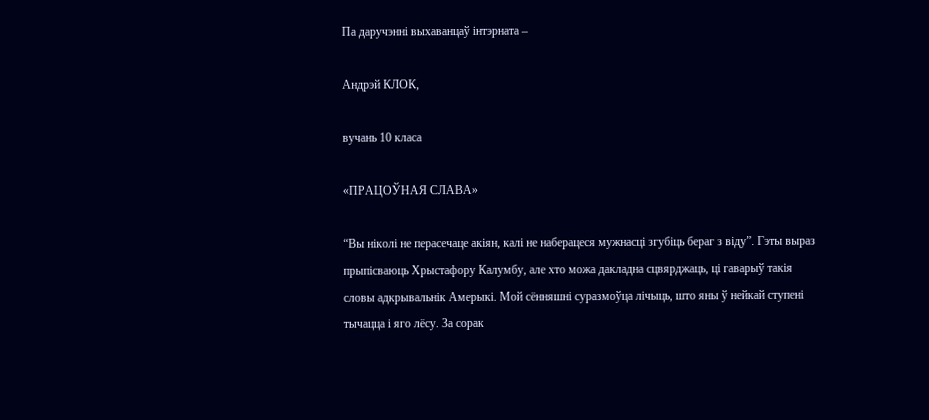Па даручэнні выхаванцаў iнтэрната –

Андрэй КЛОК,

вучань 10 класа

«ПРАЦОЎНАЯ СЛАВА»

“Вы ніколі не перасечаце акіян, калі не наберацеся мужнасці згубіць бераг з віду”. Гэты выраз прыпісваюць Хрыстафору Калумбу, але хто можа дакладна сцвярджаць, ці гаварыў такія словы адкрывальнік Амерыкі. Мой сённяшні суразмоўца лічыць, што яны ў нейкай ступені тычацца і яго лёсу. За сорак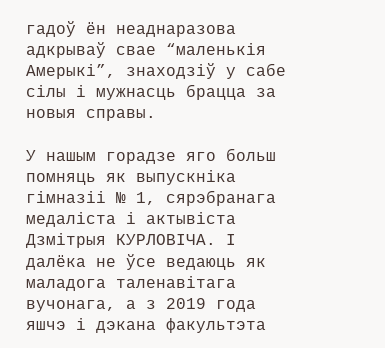гадоў ён неаднаразова адкрываў свае “маленькія Амерыкі”, знаходзіў у сабе сілы і мужнасць брацца за новыя справы.

У нашым горадзе яго больш помняць як выпускніка гімназіі № 1, сярэбранага медаліста і актывіста Дзмітрыя КУРЛОВІЧА. І далёка не ўсе ведаюць як маладога таленавітага вучонага, а з 2019 года яшчэ і дэкана факультэта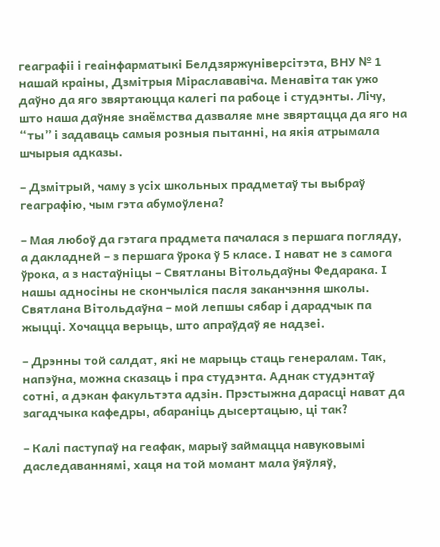геаграфіі і геаінфарматыкі Белдзяржуніверсітэта, ВНУ № 1 нашай краіны, Дзмітрыя Міраслававіча. Менавіта так ужо даўно да яго звяртаюцца калегі па рабоце і студэнты. Лічу, што наша даўняе знаёмства дазваляе мне звяртацца да яго на “ты” і задаваць самыя розныя пытанні, на якія атрымала шчырыя адказы.

– Дзмітрый, чаму з усіх школьных прадметаў ты выбраў геаграфію, чым гэта абумоўлена?

– Мая любоў да гэтага прадмета пачалася з першага погляду, а дакладней – з першага ўрока ў 5 класе. І нават не з самога ўрока, а з настаўніцы – Святланы Вітольдаўны Федарака. І нашы адносіны не скончыліся пасля заканчэння школы. Святлана Вітольдаўна – мой лепшы сябар і дарадчык па жыцці. Хочацца верыць, што апраўдаў яе надзеі.

– Дрэнны той салдат, які не марыць стаць генералам. Так, напэўна, можна сказаць і пра студэнта. Аднак студэнтаў сотні, а дэкан факультэта адзін. Прэстыжна дарасці нават да загадчыка кафедры, абараніць дысертацыю, ці так?

– Калі паступаў на геафак, марыў займацца навуковымі даследаваннямі, хаця на той момант мала ўяўляў,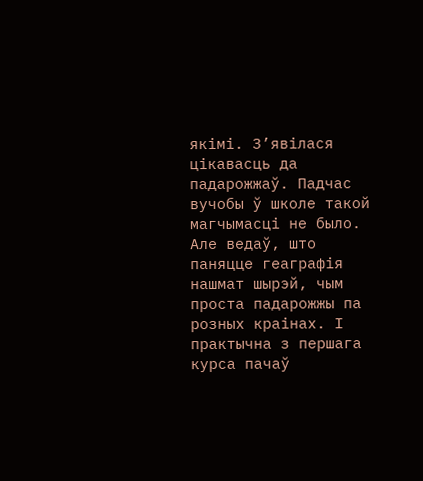якімі. З’явілася цікавасць да падарожжаў. Падчас вучобы ў школе такой магчымасці не было. Але ведаў, што паняцце геаграфія нашмат шырэй, чым проста падарожжы па розных краінах. І практычна з першага курса пачаў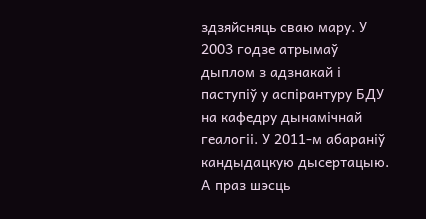здзяйсняць сваю мару. У 2003 годзе атрымаў дыплом з адзнакай і паступіў у аспірантуру БДУ на кафедру дынамічнай геалогіі. У 2011-м абараніў кандыдацкую дысертацыю. А праз шэсць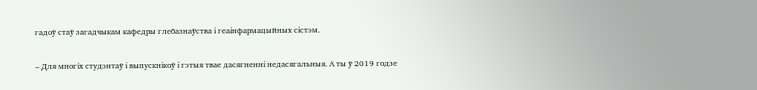гадоў стаў загадчыкам кафедры глебазнаўства і геаінфармацыйных сістэм.

– Для многіх студэнтаў і выпускнікоў і гэтыя твае дасягненні недасягальныя. А ты ў 2019 годзе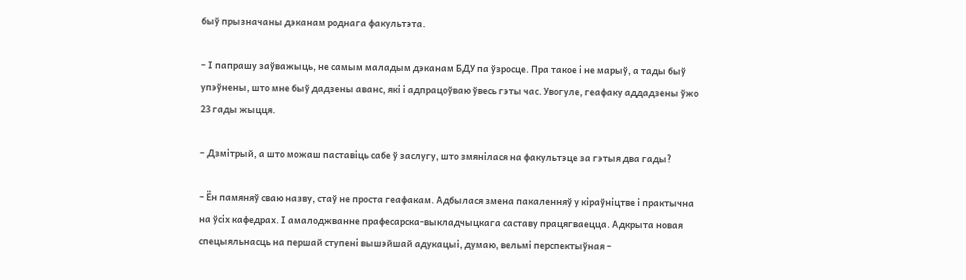быў прызначаны дэканам роднага факультэта.

– І папрашу заўважыць, не самым маладым дэканам БДУ па ўзросце. Пра такое і не марыў, а тады быў упэўнены, што мне быў дадзены аванс, які і адпрацоўваю ўвесь гэты час. Увогуле, геафаку аддадзены ўжо 23 гады жыцця.

– Дзмітрый, а што можаш паставіць сабе ў заслугу, што змянілася на факультэце за гэтыя два гады?

– Ён памяняў сваю назву, стаў не проста геафакам. Адбылася змена пакаленняў у кіраўніцтве і практычна на ўсіх кафедрах. І амалоджванне прафесарска-выкладчыцкага саставу працягваецца. Адкрыта новая спецыяльнасць на першай ступені вышэйшай адукацыі, думаю, вельмі перспектыўная –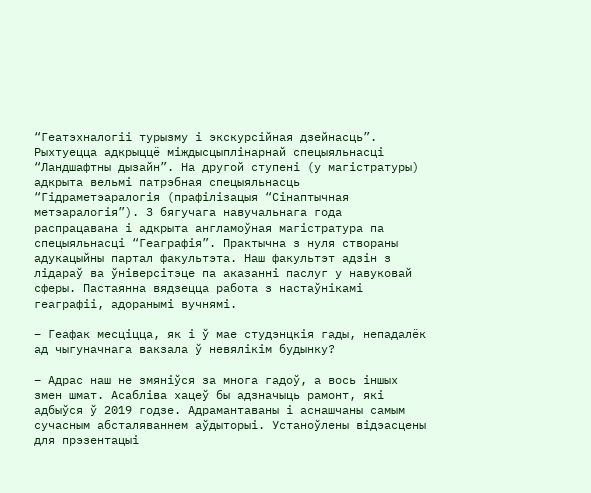“Геатэхналогіі турызму і экскурсійная дзейнасць”. Рыхтуецца адкрыццё міждысцыплінарнай спецыяльнасці “Ландшафтны дызайн”. На другой ступені (у магістратуры) адкрыта вельмі патрэбная спецыяльнасць “Гідраметэаралогія (прафілізацыя “Сінаптычная метэаралогія”). З бягучага навучальнага года распрацавана і адкрыта англамоўная магістратура па спецыяльнасці “Геаграфія”. Практычна з нуля створаны адукацыйны партал факультэта. Наш факультэт адзін з лідараў ва ўніверсітэце па аказанні паслуг у навуковай сферы. Пастаянна вядзецца работа з настаўнікамі геаграфіі, адоранымі вучнямі.

– Геафак месціцца, як і ў мае студэнцкія гады, непадалёк ад чыгуначнага вакзала ў невялікім будынку?

– Адрас наш не змяніўся за многа гадоў, а вось іншых змен шмат. Асабліва хацеў бы адзначыць рамонт, які адбыўся ў 2019 годзе. Адрамантаваны і аснашчаны самым сучасным абсталяваннем аўдыторыі. Устаноўлены відэасцены для прэзентацыі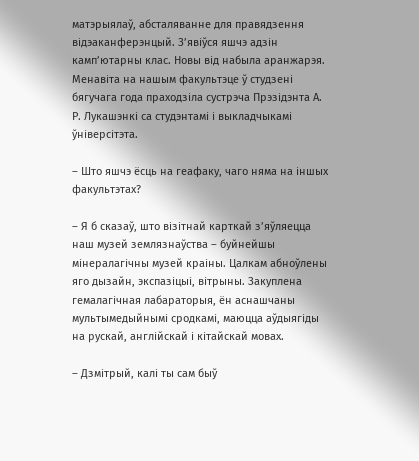матэрыялаў, абсталяванне для правядзення відэаканферэнцый. З’явіўся яшчэ адзін камп’ютарны клас. Новы від набыла аранжарэя. Менавіта на нашым факультэце ў студзені бягучага года праходзіла сустрэча Прэзідэнта А. Р. Лукашэнкі са студэнтамі і выкладчыкамі ўніверсітэта.

– Што яшчэ ёсць на геафаку, чаго няма на іншых факультэтах?

– Я б сказаў, што візітнай карткай з’яўляецца наш музей землязнаўства – буйнейшы мінералагічны музей краіны. Цалкам абноўлены яго дызайн, экспазіцыі, вітрыны. Закуплена гемалагічная лабараторыя, ён аснашчаны мультымедыйнымі сродкамі, маюцца аўдыягіды на рускай, англійскай і кітайскай мовах.

– Дзмітрый, калі ты сам быў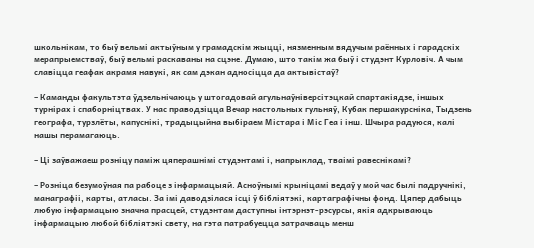школьнікам, то быў вельмі актыўным у грамадскім жыцці, нязменным вядучым раённых і гарадскіх мерапрыемстваў, быў вельмі раскаваны на сцэне. Думаю, што такім жа быў і студэнт Курловіч. А чым славіцца геафак акрамя навукі, як сам дэкан адносіцца да актывістаў?

– Каманды факультэта ўдзельнічаюць у штогадовай агульнаўніверсітэцкай спартакіядзе, іншых турнірах і спаборніцтвах. У нас праводзіцца Вечар настольных гульняў, Кубак першакурсніка, Тыдзень географа, турзлёты, капуснікі, традыцыйна выбіраем Містара і Міс Геа і інш. Шчыра радуюся, калі нашы перамагаюць.

– Ці заўважаеш розніцу паміж цяперашнімі студэнтамі і, напрыклад, тваімі равеснікамі?

– Розніца безумоўная па рабоце з інфармацыяй. Асноўнымі крыніцамі ведаў у мой час былі падручнікі, манаграфіі, карты, атласы. За імі даводзілася ісці ў бібліятэкі, картаграфічны фонд. Цяпер дабыць любую інфармацыю значна прасцей, студэнтам даступны інтэрнэт-рэсурсы, якія адкрываюць інфармацыю любой бібліятэкі свету, на гэта патрабуецца затрачваць менш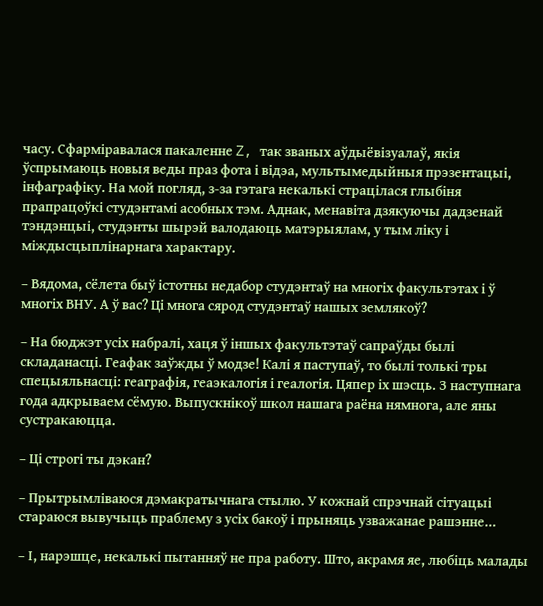часу. Сфарміравалася пакаленне Z, так званых аўдыёвізуалаў, якія ўспрымаюць новыя веды праз фота і відэа, мультымедыйныя прэзентацыі, інфаграфіку. На мой погляд, з-за гэтага некалькі страцілася глыбіня прапрацоўкі студэнтамі асобных тэм. Аднак, менавіта дзякуючы дадзенай тэндэнцыі, студэнты шырэй валодаюць матэрыялам, у тым ліку і міждысцыплінарнага характару.

– Вядома, сёлета быў істотны недабор студэнтаў на многіх факультэтах і ў многіх ВНУ. А ў вас? Ці многа сярод студэнтаў нашых землякоў?

– На бюджэт усіх набралі, хаця ў іншых факультэтаў сапраўды былі складанасці. Геафак заўжды ў модзе! Калі я паступаў, то былі толькі тры спецыяльнасці: геаграфія, геаэкалогія і геалогія. Цяпер іх шэсць. З наступнага года адкрываем сёмую. Выпускнікоў школ нашага раёна нямнога, але яны сустракаюцца.

– Ці строгі ты дэкан?

– Прытрымліваюся дэмакратычнага стылю. У кожнай спрэчнай сітуацыі стараюся вывучыць праблему з усіх бакоў і прыняць узважанае рашэнне…

– І, нарэшце, некалькі пытанняў не пра работу. Што, акрамя яе, любіць малады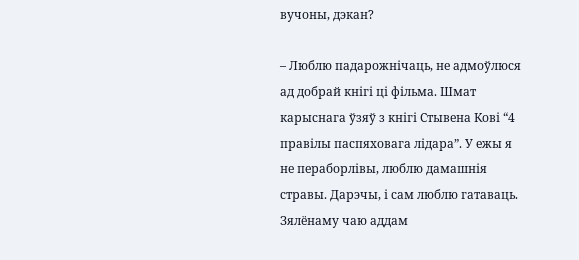вучоны, дэкан?

– Люблю падарожнічаць, не адмоўлюся ад добрай кнігі ці фільма. Шмат карыснага ўзяў з кнігі Стывена Кові “4 правілы паспяховага лідара”. У ежы я не пераборлівы, люблю дамашнія стравы. Дарэчы, і сам люблю гатаваць. Зялёнаму чаю аддам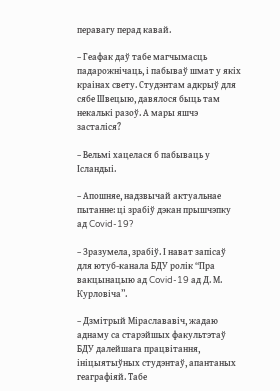перавагу перад кавай.

– Геафак даў табе магчымасць падарожнічаць, і пабываў шмат у якіх краінах свету. Студэнтам адкрыў для сябе Швецыю, давялося быць там некалькі разоў. А мары яшчэ засталіся?

– Вельмі хацелася б пабываць у Ісландыі.

– Апошняе, надзвычай актуальнае пытанне: ці зрабіў дэкан прышчэпку ад Covid-19?

– Зразумела, зрабіў. І нават запісаў для ютуб-канала БДУ ролік “Пра вакцынацыю ад Covid-19 ад Д. М. Курловіча”.

– Дзмітрый Міраслававіч, жадаю аднаму са старэйшых факультэтаў БДУ далейшага працвітання, ініцыятыўных студэнтаў, апантаных геаграфіяй. Табе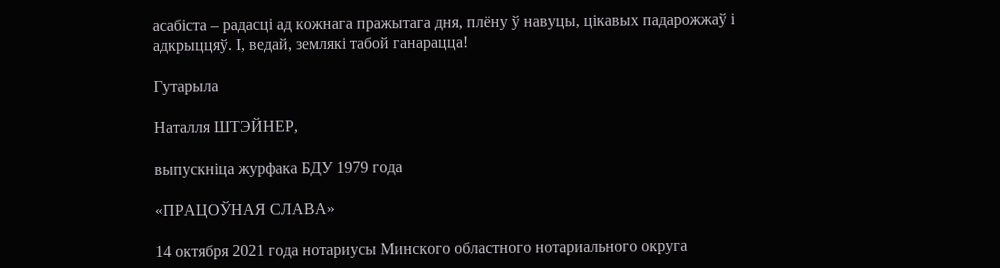асабіста – радасці ад кожнага пражытага дня, плёну ў навуцы, цікавых падарожжаў і адкрыццяў. І, ведай, землякі табой ганарацца!

Гутарыла

Наталля ШТЭЙНЕР,

выпускніца журфака БДУ 1979 года

«ПРАЦОЎНАЯ СЛАВА»

14 октября 2021 года нотариусы Минского областного нотариального округа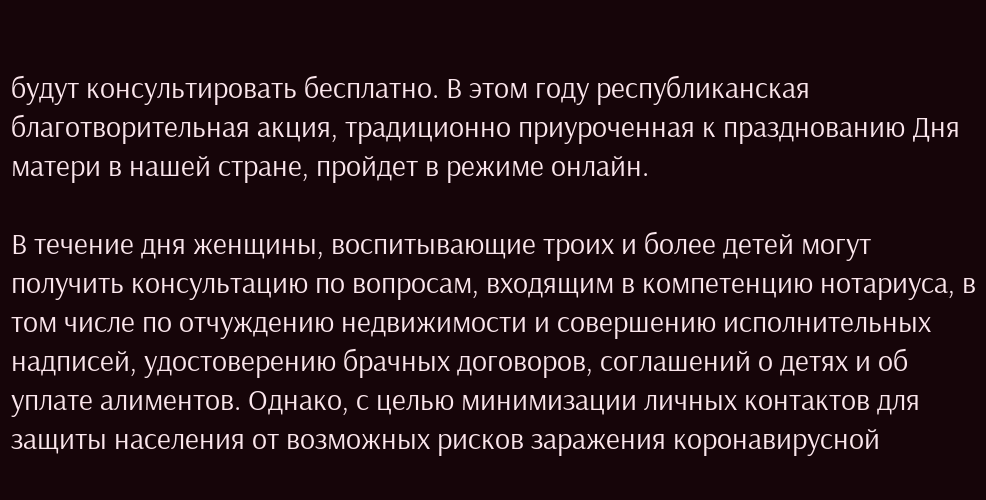будут консультировать бесплатно. В этом году республиканская благотворительная акция, традиционно приуроченная к празднованию Дня матери в нашей стране, пройдет в режиме онлайн.

В течение дня женщины, воспитывающие троих и более детей могут получить консультацию по вопросам, входящим в компетенцию нотариуса, в том числе по отчуждению недвижимости и совершению исполнительных надписей, удостоверению брачных договоров, соглашений о детях и об уплате алиментов. Однако, с целью минимизации личных контактов для защиты населения от возможных рисков заражения коронавирусной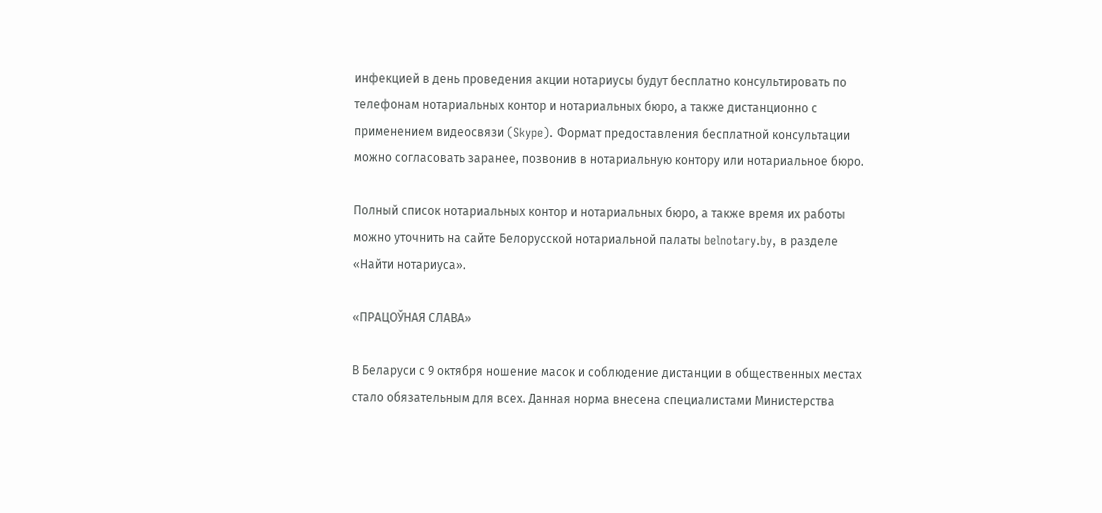инфекцией в день проведения акции нотариусы будут бесплатно консультировать по телефонам нотариальных контор и нотариальных бюро, а также дистанционно с применением видеосвязи (Skype). Формат предоставления бесплатной консультации можно согласовать заранее, позвонив в нотариальную контору или нотариальное бюро.

Полный список нотариальных контор и нотариальных бюро, а также время их работы можно уточнить на сайте Белорусской нотариальной палаты belnotary.by, в разделе «Найти нотариуса».

«ПРАЦОЎНАЯ СЛАВА»

В Беларуси с 9 октября ношение масок и соблюдение дистанции в общественных местах стало обязательным для всех. Данная норма внесена специалистами Министерства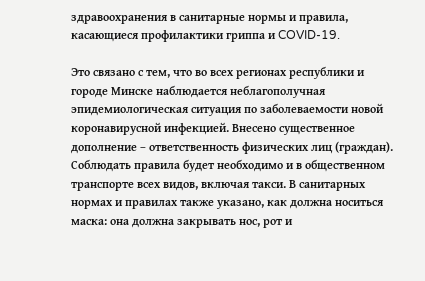здравоохранения в санитарные нормы и правила, касающиеся профилактики гриппа и COVID-19.

Это связано с тем, что во всех регионах республики и городе Минске наблюдается неблагополучная эпидемиологическая ситуация по заболеваемости новой коронавирусной инфекцией. Внесено существенное дополнение – ответственность физических лиц (граждан). Соблюдать правила будет необходимо и в общественном транспорте всех видов, включая такси. В санитарных нормах и правилах также указано, как должна носиться маска: она должна закрывать нос, рот и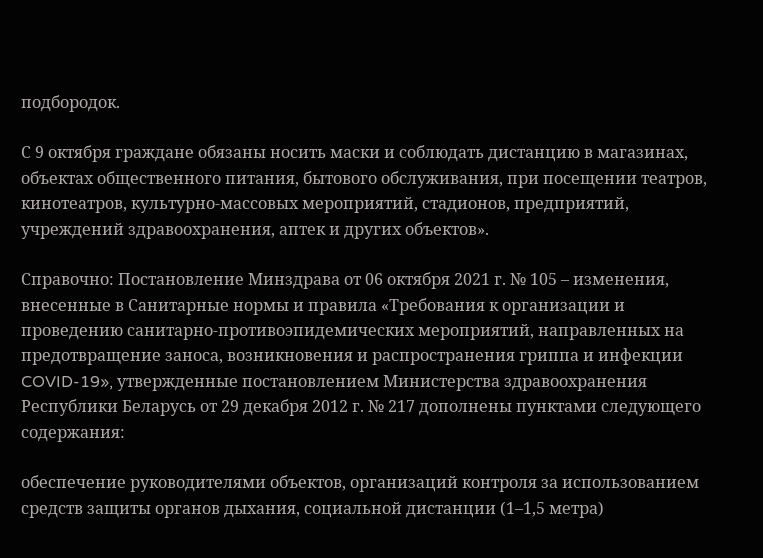подбородок.

С 9 октября граждане обязаны носить маски и соблюдать дистанцию в магазинах, объектах общественного питания, бытового обслуживания, при посещении театров, кинотеатров, культурно-массовых мероприятий, стадионов, предприятий, учреждений здравоохранения, аптек и других объектов».

Справочно: Постановление Минздрава от 06 октября 2021 г. № 105 – изменения, внесенные в Санитарные нормы и правила «Требования к организации и проведению санитарно-противоэпидемических мероприятий, направленных на предотвращение заноса, возникновения и распространения гриппа и инфекции COVID-19», утвержденные постановлением Министерства здравоохранения Республики Беларусь от 29 декабря 2012 г. № 217 дополнены пунктами следующего содержания:

обеспечение руководителями объектов, организаций контроля за использованием средств защиты органов дыхания, социальной дистанции (1–1,5 метра)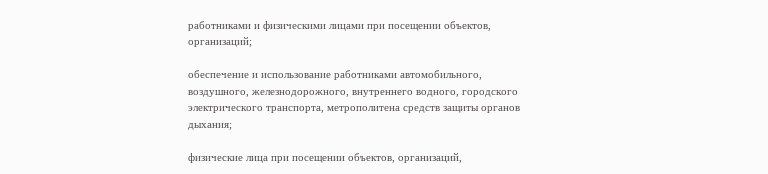работниками и физическими лицами при посещении объектов, организаций;

обеспечение и использование работниками автомобильного, воздушного, железнодорожного, внутреннего водного, городского электрического транспорта, метрополитена средств защиты органов дыхания;

физические лица при посещении объектов, организаций,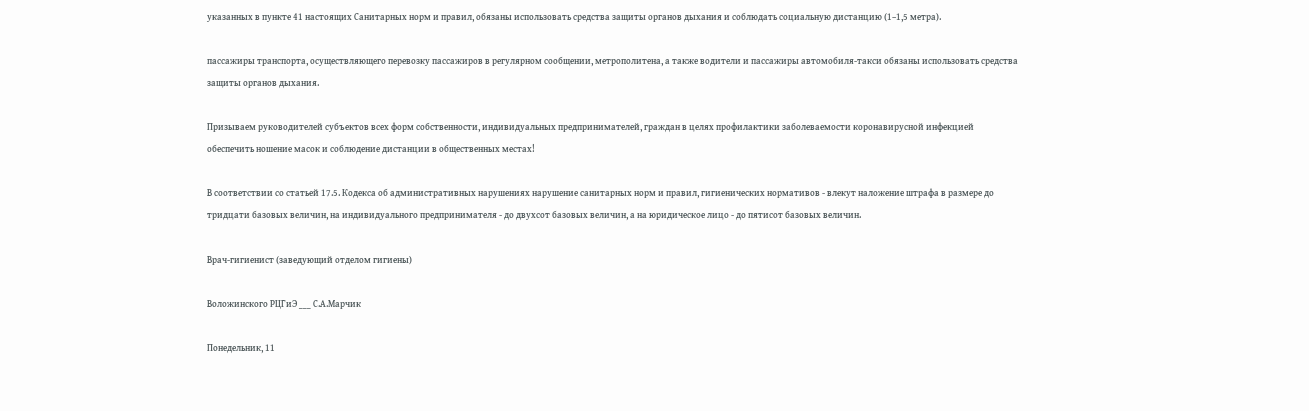указанных в пункте 41 настоящих Санитарных норм и правил, обязаны использовать средства защиты органов дыхания и соблюдать социальную дистанцию (1–1,5 метра).

пассажиры транспорта, осуществляющего перевозку пассажиров в регулярном сообщении, метрополитена, а также водители и пассажиры автомобиля-такси обязаны использовать средства защиты органов дыхания.

Призываем руководителей субъектов всех форм собственности, индивидуальных предпринимателей, граждан в целях профилактики заболеваемости коронавирусной инфекцией обеспечить ношение масок и соблюдение дистанции в общественных местах!

В соответствии со статьей 17.5. Кодекса об административных нарушениях нарушение санитарных норм и правил, гигиенических нормативов - влекут наложение штрафа в размере до тридцати базовых величин, на индивидуального предпринимателя - до двухсот базовых величин, а на юридическое лицо - до пятисот базовых величин.

Врач-гигиенист (заведующий отделом гигиены)

Воложинского РЦГиЭ ___ С.А.Марчик

Понедельник, 11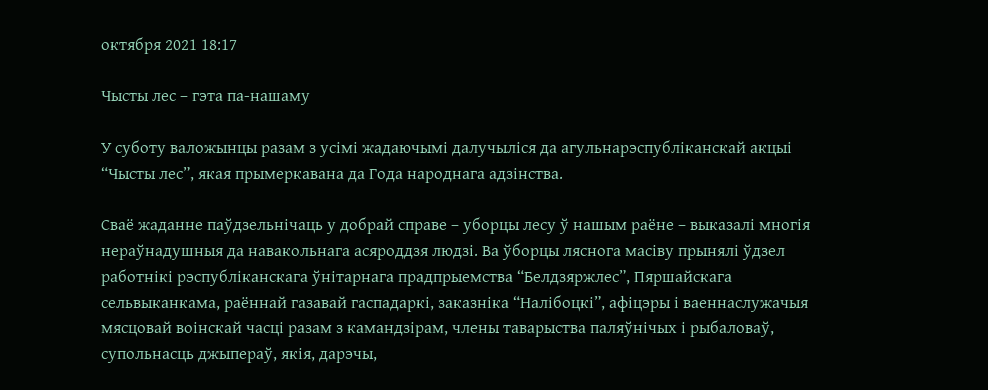октября 2021 18:17

Чысты лес – гэта па-нашаму

У суботу валожынцы разам з усімі жадаючымі далучыліся да агульнарэспубліканскай акцыі “Чысты лес”, якая прымеркавана да Года народнага адзінства.

Сваё жаданне паўдзельнічаць у добрай справе – уборцы лесу ў нашым раёне – выказалі многія нераўнадушныя да навакольнага асяроддзя людзі. Ва ўборцы ляснога масіву прынялі ўдзел работнікі рэспубліканскага ўнітарнага прадпрыемства “Белдзяржлес”, Пяршайскага сельвыканкама, раённай газавай гаспадаркі, заказніка “Налібоцкі”, афіцэры і ваеннаслужачыя мясцовай воінскай часці разам з камандзірам, члены таварыства паляўнічых і рыбаловаў, супольнасць джыпераў, якія, дарэчы,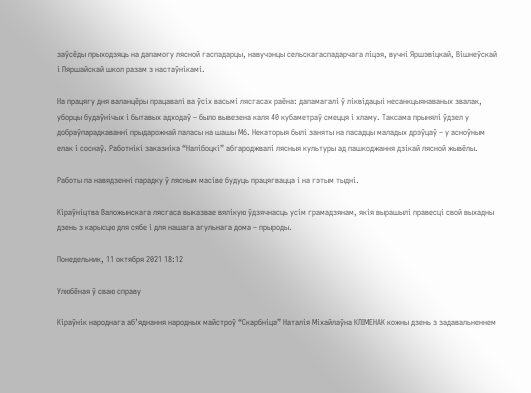заўсёды прыходзяць на дапамогу лясной гаспадарцы, навучэнцы сельскагаспадарчага ліцэя, вучні Яршэвіцкай, Вішнеўскай і Пяршайскай школ разам з настаўнікамі.

На працягу дня валанцёры працавалі ва ўсіх васьмі лясгасах раёна: дапамагалі ў ліквідацыі несанкцыянаваных звалак, уборцы будаўнічых і бытавых адходаў – было вывезена каля 40 кубаметраў смецця і хламу. Таксама прынялі ўдзел у добраўпарадкаванні прыдарожнай паласы на шашы М6. Некаторыя былі заняты на пасадцы маладых дрэўцаў – у асноўным елак і соснаў. Работнікі заказніка “Налібоцкі” абгароджвалі лясныя культуры ад пашкоджання дзікай лясной жывёлы.

Работы па навядзенні парадку ў лясным масіве будуць працягвацца і на гэтым тыдні.

Кіраўніцтва Валожынскага лясгаса выказвае вялікую ўдзячнасць усім грамадзянам, якія вырашылі правесці свой выхадны дзень з карысцю для сябе і для нашага агульнага дома – прыроды.

Понедельник, 11 октября 2021 18:12

Улюбёная ў сваю справу

Кіраўнік народнага аб’яднання народных майстроў “Скарбніца” Наталія Міхайлаўна КЛІМЕНАК кожны дзень з задавальненнем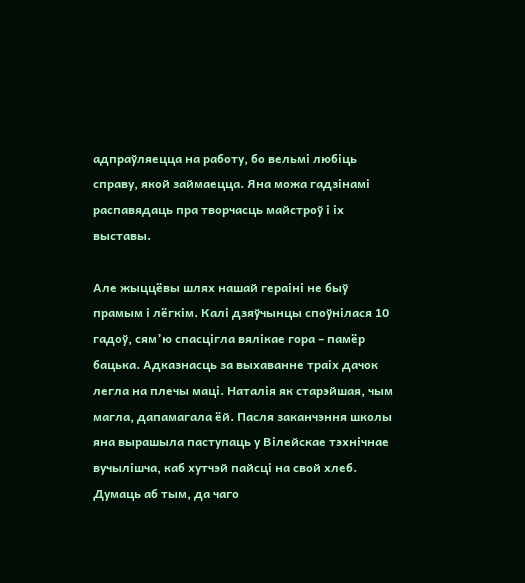адпраўляецца на работу, бо вельмі любіць справу, якой займаецца. Яна можа гадзінамі распавядаць пра творчасць майстроў і іх выставы.

Але жыццёвы шлях нашай гераіні не быў прамым і лёгкім. Калі дзяўчынцы споўнілася 10 гадоў, сям’ю спасцігла вялікае гора – памёр бацька. Адказнасць за выхаванне траіх дачок легла на плечы маці. Наталія як старэйшая, чым магла, дапамагала ёй. Пасля заканчэння школы яна вырашыла паступаць у Вілейскае тэхнічнае вучылішча, каб хутчэй пайсці на свой хлеб. Думаць аб тым, да чаго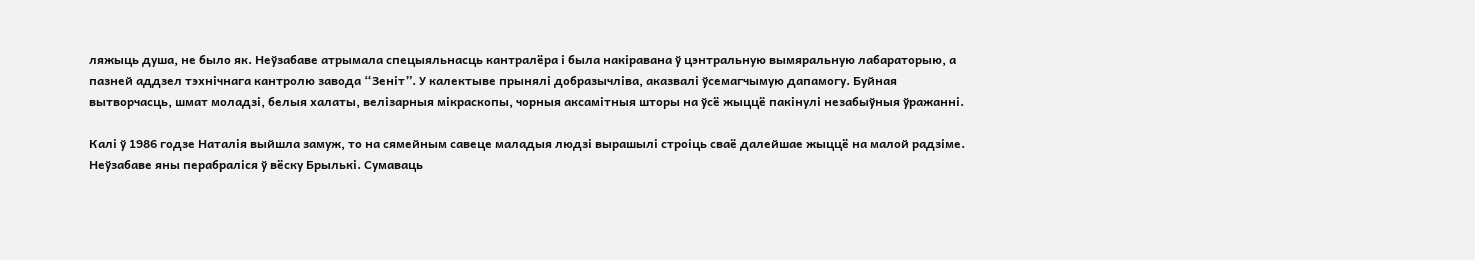ляжыць душа, не было як. Неўзабаве атрымала спецыяльнасць кантралёра і была накіравана ў цэнтральную вымяральную лабараторыю, а пазней аддзел тэхнічнага кантролю завода “Зеніт”. У калектыве прынялі добразычліва, аказвалі ўсемагчымую дапамогу. Буйная вытворчасць, шмат моладзі, белыя халаты, велізарныя мікраскопы, чорныя аксамітныя шторы на ўсё жыццё пакінулі незабыўныя ўражанні.

Калі ў 1986 годзе Наталія выйшла замуж, то на сямейным савеце маладыя людзі вырашылі строіць сваё далейшае жыццё на малой радзіме. Неўзабаве яны перабраліся ў вёску Брылькі. Сумаваць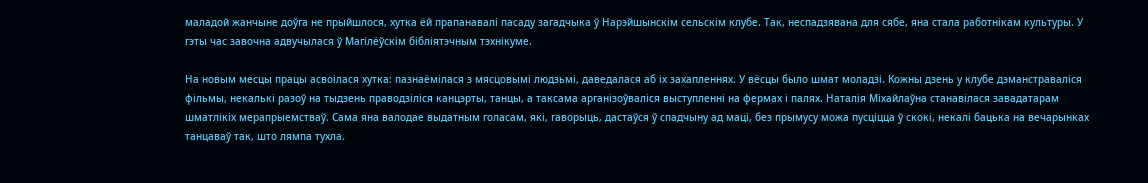маладой жанчыне доўга не прыйшлося, хутка ёй прапанавалі пасаду загадчыка ў Нарэйшынскім сельскім клубе. Так, неспадзявана для сябе, яна стала работнікам культуры. У гэты час завочна адвучылася ў Магілёўскім бібліятэчным тэхнікуме.

На новым месцы працы асвоілася хутка: пазнаёмілася з мясцовымі людзьмі, даведалася аб іх захапленнях. У вёсцы было шмат моладзі. Кожны дзень у клубе дэманстраваліся фільмы, некалькі разоў на тыдзень праводзіліся канцэрты, танцы, а таксама арганізоўваліся выступленні на фермах і палях. Наталія Міхайлаўна станавілася завадатарам шматлікіх мерапрыемстваў. Сама яна валодае выдатным голасам, які, гаворыць, дастаўся ў спадчыну ад маці, без прымусу можа пусціцца ў скокі, некалі бацька на вечарынках танцаваў так, што лямпа тухла.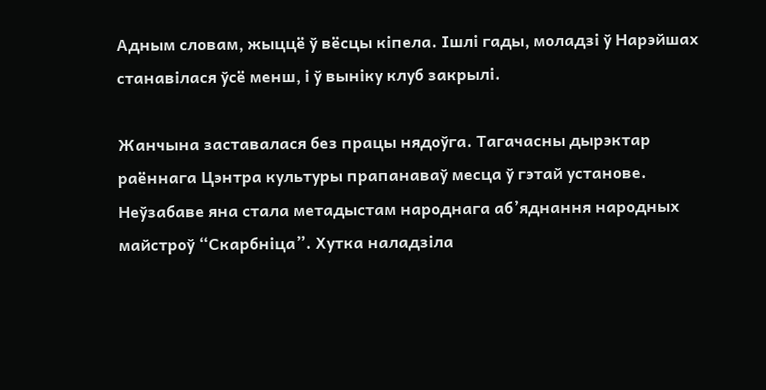Адным словам, жыццё ў вёсцы кіпела. Ішлі гады, моладзі ў Нарэйшах станавілася ўсё менш, і ў выніку клуб закрылі.

Жанчына заставалася без працы нядоўга. Тагачасны дырэктар раённага Цэнтра культуры прапанаваў месца ў гэтай установе. Неўзабаве яна стала метадыстам народнага аб’яднання народных майстроў “Скарбніца”. Хутка наладзіла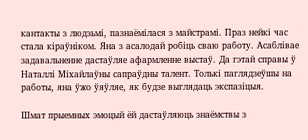кантакты з людзьмі, пазнаёмілася з майстрамі. Праз нейкі час стала кіраўніком. Яна з асалодай робіць сваю работу. Асаблівае задавальненне дастаўляе афармленне выстаў. Да гэтай справы ў Наталлі Міхайлаўны сапраўдны талент. Толькі паглядзеўшы на работы, яна ўжо ўяўляе, як будзе выглядаць экспазіцыя.

Шмат прыемных эмоцый ёй дастаўляюць знаёмствы з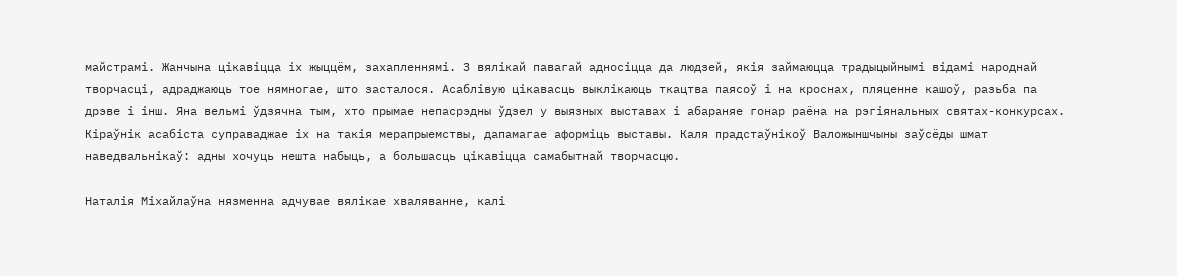майстрамі. Жанчына цікавіцца іх жыццём, захапленнямі. З вялікай павагай адносіцца да людзей, якія займаюцца традыцыйнымі відамі народнай творчасці, адраджаюць тое нямногае, што засталося. Асаблівую цікавасць выклікаюць ткацтва паясоў і на кроснах, пляценне кашоў, разьба па дрэве і інш. Яна вельмі ўдзячна тым, хто прымае непасрэдны ўдзел у выязных выставах і абараняе гонар раёна на рэгіянальных святах-конкурсах. Кіраўнік асабіста суправаджае іх на такія мерапрыемствы, дапамагае аформіць выставы. Каля прадстаўнікоў Валожыншчыны заўсёды шмат наведвальнікаў: адны хочуць нешта набыць, а большасць цікавіцца самабытнай творчасцю.

Наталія Міхайлаўна нязменна адчувае вялікае хваляванне, калі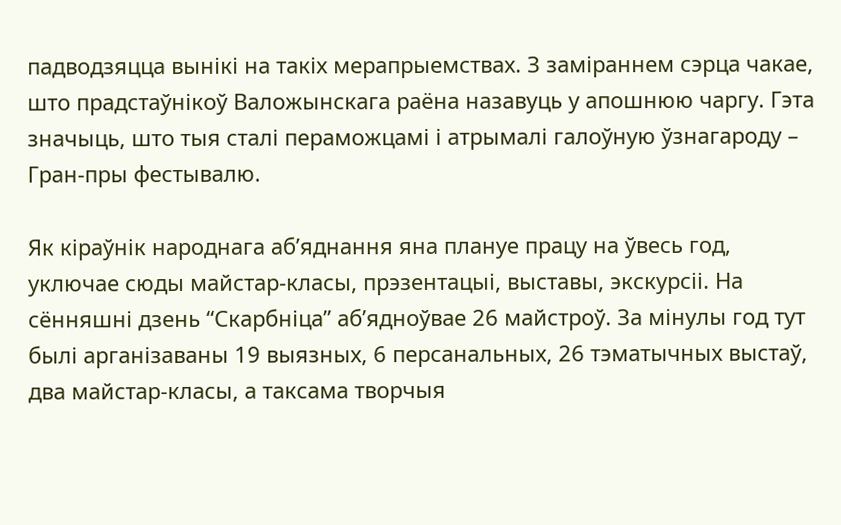падводзяцца вынікі на такіх мерапрыемствах. З заміраннем сэрца чакае, што прадстаўнікоў Валожынскага раёна назавуць у апошнюю чаргу. Гэта значыць, што тыя сталі пераможцамі і атрымалі галоўную ўзнагароду – Гран-пры фестывалю.

Як кіраўнік народнага аб’яднання яна плануе працу на ўвесь год, уключае сюды майстар-класы, прэзентацыі, выставы, экскурсіі. На сённяшні дзень “Скарбніца” аб’ядноўвае 26 майстроў. За мінулы год тут былі арганізаваны 19 выязных, 6 персанальных, 26 тэматычных выстаў, два майстар-класы, а таксама творчыя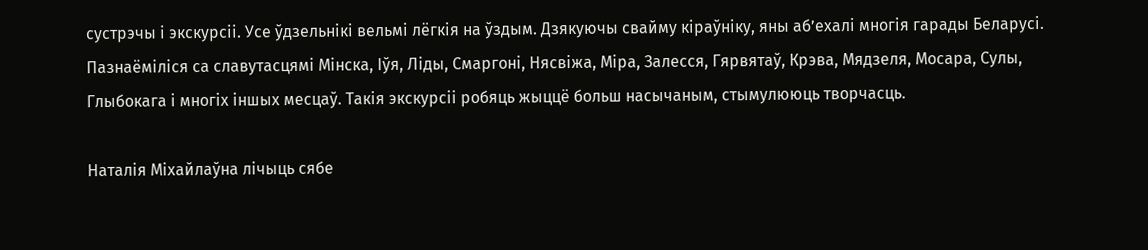сустрэчы і экскурсіі. Усе ўдзельнікі вельмі лёгкія на ўздым. Дзякуючы свайму кіраўніку, яны аб’ехалі многія гарады Беларусі. Пазнаёміліся са славутасцямі Мінска, Іўя, Ліды, Смаргоні, Нясвіжа, Міра, Залесся, Гярвятаў, Крэва, Мядзеля, Мосара, Сулы, Глыбокага і многіх іншых месцаў. Такія экскурсіі робяць жыццё больш насычаным, стымулююць творчасць.

Наталія Міхайлаўна лічыць сябе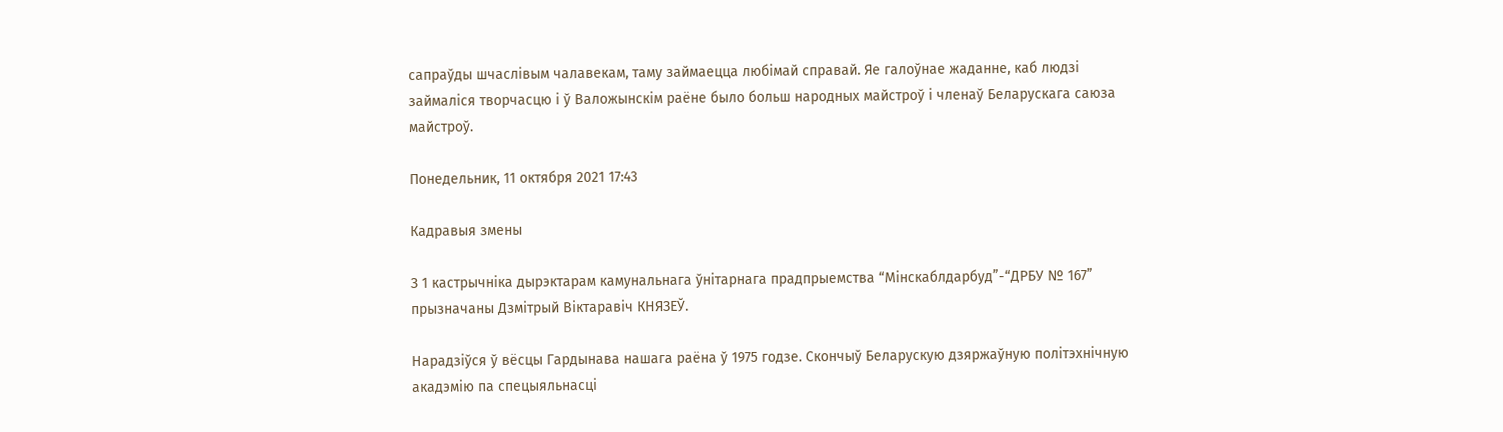сапраўды шчаслівым чалавекам, таму займаецца любімай справай. Яе галоўнае жаданне, каб людзі займаліся творчасцю і ў Валожынскім раёне было больш народных майстроў і членаў Беларускага саюза майстроў.

Понедельник, 11 октября 2021 17:43

Кадравыя змены

З 1 кастрычніка дырэктарам камунальнага ўнітарнага прадпрыемства “Мінскаблдарбуд”-“ДРБУ № 167” прызначаны Дзмітрый Віктаравіч КНЯЗЕЎ.

Нарадзіўся ў вёсцы Гардынава нашага раёна ў 1975 годзе. Скончыў Беларускую дзяржаўную політэхнічную акадэмію па спецыяльнасці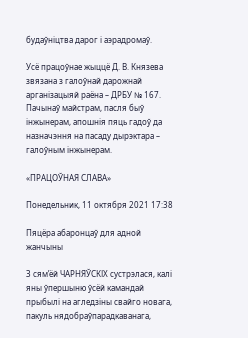будаўніцтва дарог і аэрадромаў.

Усё працоўнае жыццё Д. В. Князева звязана з галоўнай дарожнай арганізацыяй раёна – ДРБУ № 167. Пачынаў майстрам, пасля быў інжынерам, апошнія пяць гадоў да назначэння на пасаду дырэктара – галоўным інжынерам.

«ПРАЦОЎНАЯ СЛАВА»

Понедельник, 11 октября 2021 17:38

Пяцёра абаронцаў для адной жанчыны

З сям’ёй ЧАРНЯЎСКІХ сустрэлася, калі яны ўпершыню ўсёй камандай прыбылі на агледзіны свайго новага, пакуль нядобраўпарадкаванага,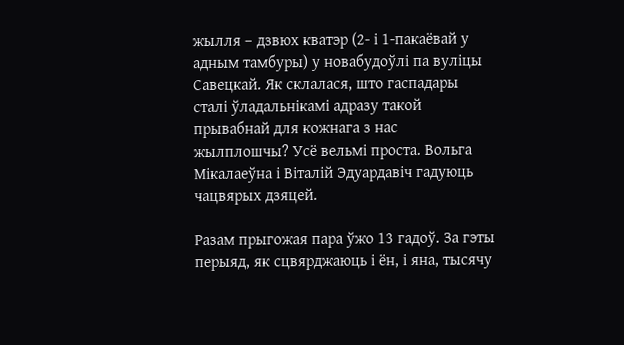жылля – дзвюх кватэр (2- і 1-пакаёвай у адным тамбуры) у новабудоўлі па вуліцы Савецкай. Як склалася, што гаспадары сталі ўладальнікамі адразу такой прывабнай для кожнага з нас жылплошчы? Усё вельмі проста. Вольга Мікалаеўна і Віталій Эдуардавіч гадуюць чацвярых дзяцей.

Разам прыгожая пара ўжо 13 гадоў. За гэты перыяд, як сцвярджаюць і ён, і яна, тысячу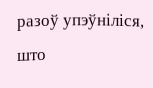разоў упэўніліся, што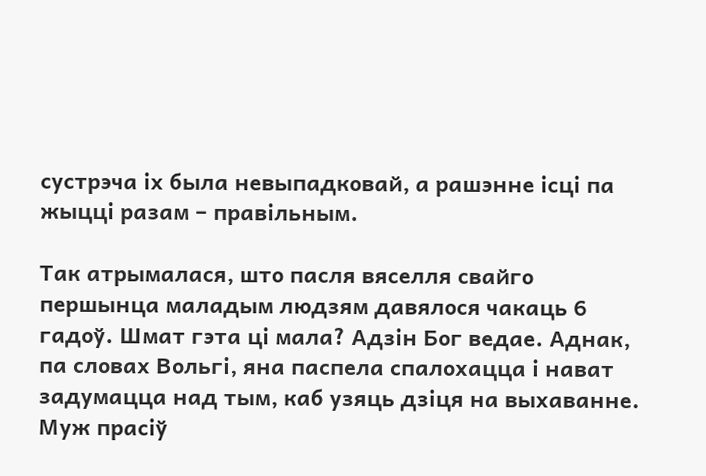сустрэча іх была невыпадковай, а рашэнне ісці па жыцці разам – правільным.

Так атрымалася, што пасля вяселля свайго першынца маладым людзям давялося чакаць 6 гадоў. Шмат гэта ці мала? Адзін Бог ведае. Аднак, па словах Вольгі, яна паспела спалохацца і нават задумацца над тым, каб узяць дзіця на выхаванне. Муж прасіў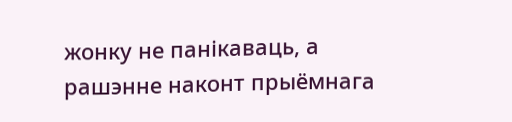жонку не панікаваць, а рашэнне наконт прыёмнага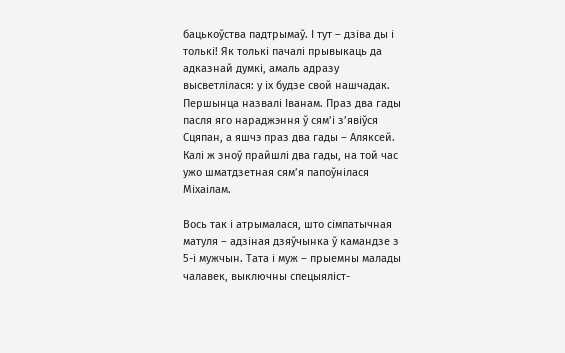бацькоўства падтрымаў. І тут – дзіва ды і толькі! Як толькі пачалі прывыкаць да адказнай думкі, амаль адразу высветлілася: у іх будзе свой нашчадак. Першынца назвалі Іванам. Праз два гады пасля яго нараджэння ў сям’і з’явіўся Сцяпан, а яшчэ праз два гады – Аляксей. Калі ж зноў прайшлі два гады, на той час ужо шматдзетная сям’я папоўнілася Міхаілам.

Вось так і атрымалася, што сімпатычная матуля – адзіная дзяўчынка ў камандзе з 5-і мужчын. Тата і муж – прыемны малады чалавек, выключны спецыяліст-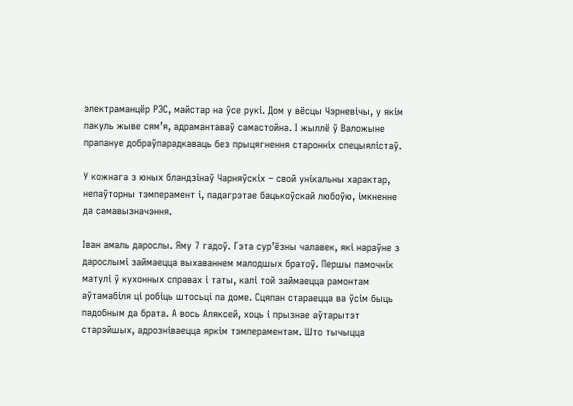электраманцёр РЭС, майстар на ўсе рукі. Дом у вёсцы Чэрневічы, у якім пакуль жыве сям’я, адрамантаваў самастойна. І жыллё ў Валожыне прапануе добраўпарадкаваць без прыцягнення старонніх спецыялістаў.

У кожнага з юных бландзінаў Чарняўскіх – свой унікальны характар, непаўторны тэмперамент і, падагрэтае бацькоўскай любоўю, імкненне да самавызначэння.

Іван амаль дарослы. Яму 7 гадоў. Гэта сур’ёзны чалавек, які нараўне з дарослымі займаецца выхаваннем малодшых братоў. Першы памочнік матулі ў кухонных справах і таты, калі той займаецца рамонтам аўтамабіля ці робіць штосьці па доме. Сцяпан стараецца ва ўсім быць падобным да брата. А вось Аляксей, хоць і прызнае аўтарытэт старэйшых, адрозніваецца яркім тэмпераментам. Што тычыцца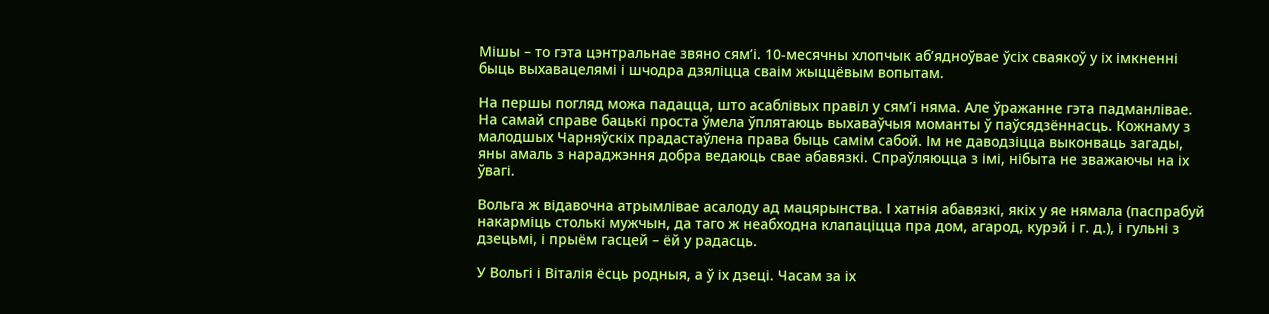Мішы – то гэта цэнтральнае звяно сям’і. 10-месячны хлопчык аб’ядноўвае ўсіх сваякоў у іх імкненні быць выхавацелямі і шчодра дзяліцца сваім жыццёвым вопытам.

На першы погляд можа падацца, што асаблівых правіл у сям’і няма. Але ўражанне гэта падманлівае. На самай справе бацькі проста ўмела ўплятаюць выхаваўчыя моманты ў паўсядзённасць. Кожнаму з малодшых Чарняўскіх прадастаўлена права быць самім сабой. Ім не даводзіцца выконваць загады, яны амаль з нараджэння добра ведаюць свае абавязкі. Спраўляюцца з імі, нібыта не зважаючы на іх ўвагі.

Вольга ж відавочна атрымлівае асалоду ад мацярынства. І хатнія абавязкі, якіх у яе нямала (паспрабуй накарміць столькі мужчын, да таго ж неабходна клапаціцца пра дом, агарод, курэй і г. д.), і гульні з дзецьмі, і прыём гасцей – ёй у радасць.

У Вольгі і Віталія ёсць родныя, а ў іх дзеці. Часам за іх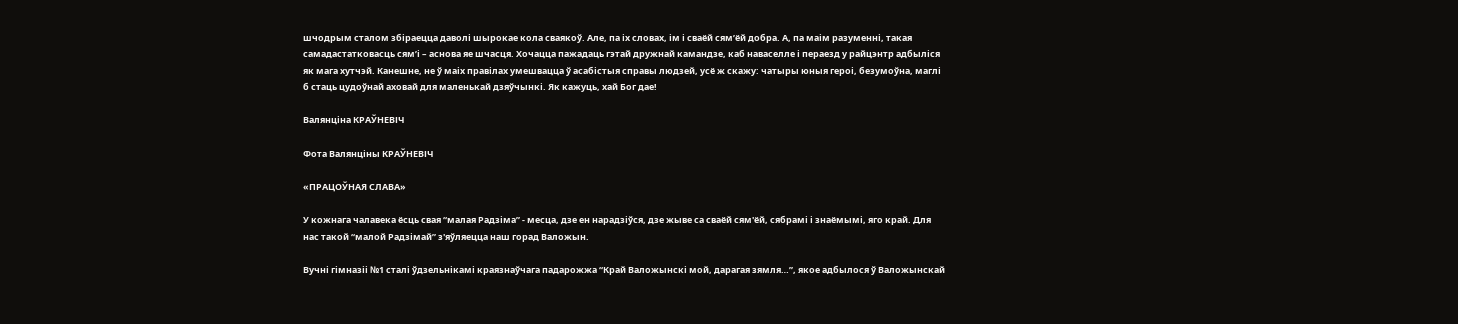шчодрым сталом збіраецца даволі шырокае кола сваякоў. Але, па іх словах, ім і сваёй сям’ёй добра. А, па маім разуменні, такая самадастатковасць сям’і – аснова яе шчасця. Хочацца пажадаць гэтай дружнай камандзе, каб наваселле і пераезд у райцэнтр адбыліся як мага хутчэй. Канешне, не ў маіх правілах умешвацца ў асабістыя справы людзей, усё ж скажу: чатыры юныя героі, безумоўна, маглі б стаць цудоўнай аховай для маленькай дзяўчынкі. Як кажуць, хай Бог дае!

Валянціна КРАЎНЕВІЧ

Фота Валянціны КРАЎНЕВІЧ

«ПРАЦОЎНАЯ СЛАВА»

У кожнага чалавека ёсць свая “малая Радзіма” - месца, дзе ен нарадзіўся, дзе жыве са сваёй сям'ёй, сябрамі і знаёмымі, яго край. Для нас такой “малой Радзімай” з'яўляецца наш горад Валожын.

Вучні гімназіі №1 сталі ўдзельнікамі краязнаўчага падарожжа “Край Валожынскі мой, дарагая зямля…”, якое адбылося ў Валожынскай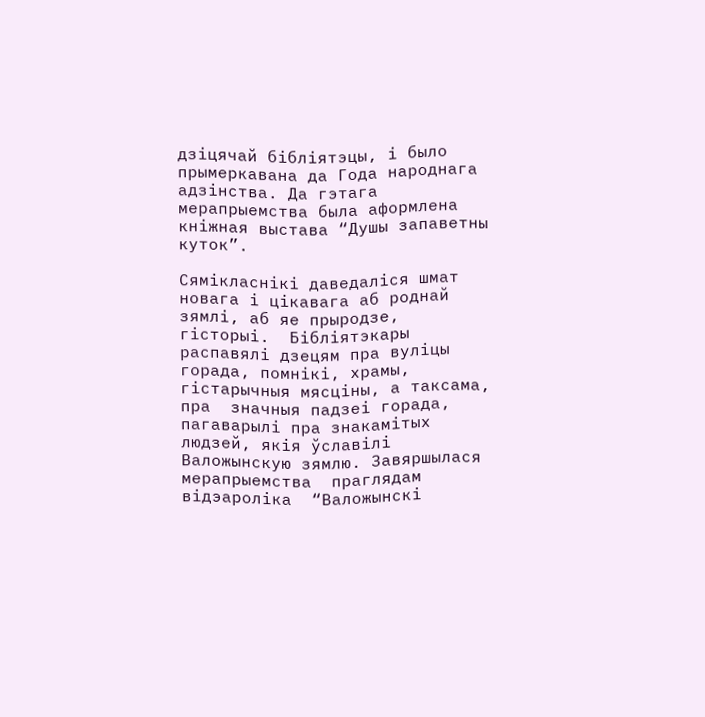дзіцячай бібліятэцы, і было прымеркавана да Года народнага адзінства. Да гэтага мерапрыемства была аформлена кніжная выстава “Душы запаветны куток”.

Сямікласнікі даведаліся шмат новага і цікавага аб роднай зямлі, аб яе прыродзе, гісторыі.  Бібліятэкары распавялі дзецям пра вуліцы горада, помнікі, храмы, гістарычныя мясціны, а таксама, пра  значныя падзеі горада, пагаварылі пра знакамітых людзей, якія ўславілі Валожынскую зямлю. Завяршылася мерапрыемства  праглядам  відэароліка  “Валожынскі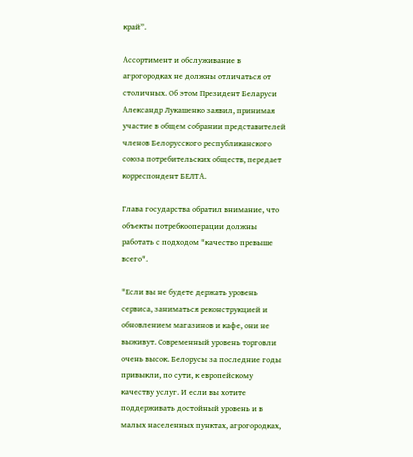край”.

Ассортимент и обслуживание в агрогородках не должны отличаться от столичных. Об этом Президент Беларуси Александр Лукашенко заявил, принимая участие в общем собрании представителей членов Белорусского республиканского союза потребительских обществ, передает корреспондент БЕЛТА.

Глава государства обратил внимание, что объекты потребкооперации должны работать с подходом "качество превыше всего".

"Если вы не будете держать уровень сервиса, заниматься реконструкцией и обновлением магазинов и кафе, они не выживут. Современный уровень торговли очень высок. Белорусы за последние годы привыкли, по сути, к европейскому качеству услуг. И если вы хотите поддерживать достойный уровень и в малых населенных пунктах, агрогородках,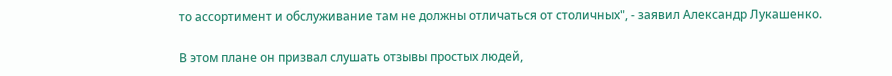то ассортимент и обслуживание там не должны отличаться от столичных", - заявил Александр Лукашенко.

В этом плане он призвал слушать отзывы простых людей,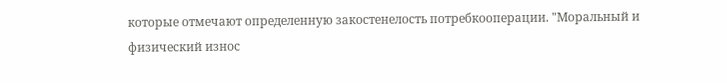которые отмечают определенную закостенелость потребкооперации. "Моральный и физический износ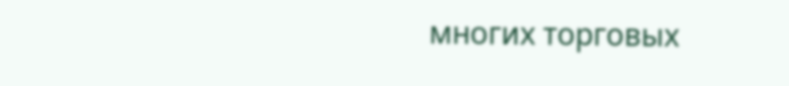многих торговых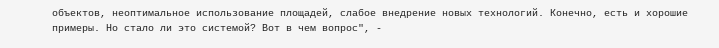объектов, неоптимальное использование площадей, слабое внедрение новых технологий. Конечно, есть и хорошие примеры. Но стало ли это системой? Вот в чем вопрос", -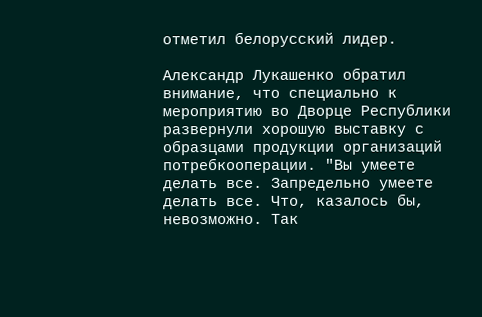отметил белорусский лидер.

Александр Лукашенко обратил внимание, что специально к мероприятию во Дворце Республики развернули хорошую выставку с образцами продукции организаций потребкооперации. "Вы умеете делать все. Запредельно умеете делать все. Что, казалось бы, невозможно. Так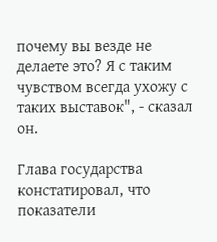почему вы везде не делаете это? Я с таким чувством всегда ухожу с таких выставок", - сказал он.

Глава государства констатировал, что показатели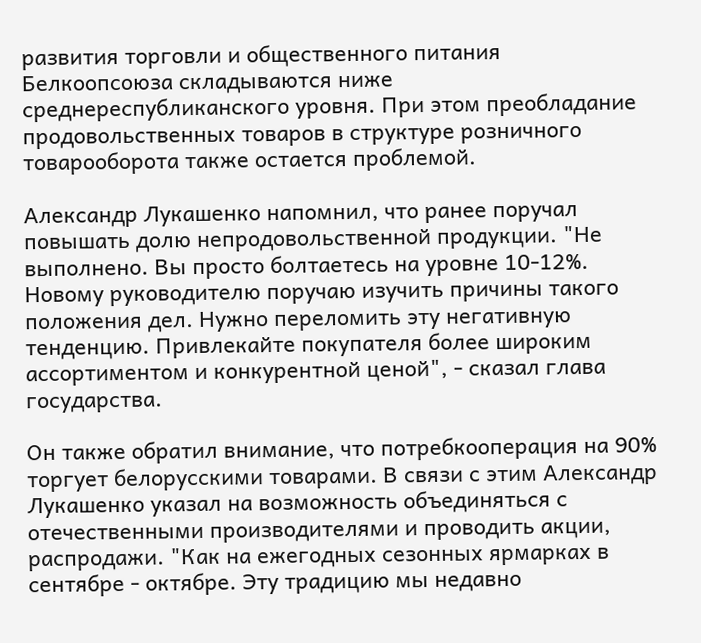развития торговли и общественного питания Белкоопсоюза складываются ниже среднереспубликанского уровня. При этом преобладание продовольственных товаров в структуре розничного товарооборота также остается проблемой.

Александр Лукашенко напомнил, что ранее поручал повышать долю непродовольственной продукции. "Не выполнено. Вы просто болтаетесь на уровне 10-12%. Новому руководителю поручаю изучить причины такого положения дел. Нужно переломить эту негативную тенденцию. Привлекайте покупателя более широким ассортиментом и конкурентной ценой", - сказал глава государства.

Он также обратил внимание, что потребкооперация на 90% торгует белорусскими товарами. В связи с этим Александр Лукашенко указал на возможность объединяться с отечественными производителями и проводить акции, распродажи. "Как на ежегодных сезонных ярмарках в сентябре - октябре. Эту традицию мы недавно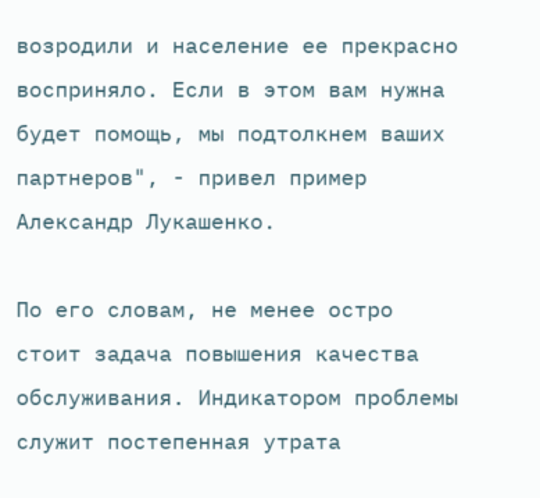возродили и население ее прекрасно восприняло. Если в этом вам нужна будет помощь, мы подтолкнем ваших партнеров", - привел пример Александр Лукашенко.

По его словам, не менее остро стоит задача повышения качества обслуживания. Индикатором проблемы служит постепенная утрата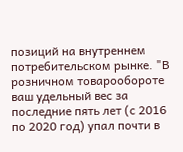позиций на внутреннем потребительском рынке. "В розничном товарообороте ваш удельный вес за последние пять лет (с 2016 по 2020 год) упал почти в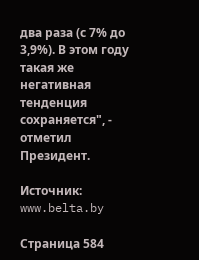два раза (с 7% до 3,9%). В этом году такая же негативная тенденция сохраняется", - отметил Президент.

Источник: www.belta.by

Страница 584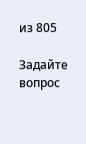из 805

Задайте вопрос